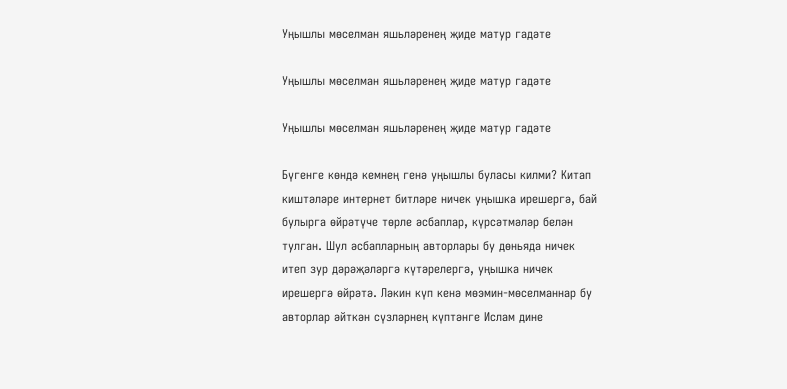Уңышлы мөселман яшьләренең җиде матур гадәте

Уңышлы мөселман яшьләренең җиде матур гадәте

Уңышлы мөселман яшьләренең җиде матур гадәте

Бүгенге көндә кемнең генә уңышлы буласы килми? Китап киштәләре интернет битләре ничек уңышка ирешергә, бай булырга өйрәтүче төрле әсбаплар, күрсәтмәләр белән тулган. Шул әсбапларның авторлары бу дөньяда ничек итеп зур дәрәҗәләргә күтәрелергә, уңышка ничек ирешергә өйрәтә. Ләкин күп кенә мөэмин-мөселманнар бу авторлар әйткән сүзләрнең күптәнге Ислам дине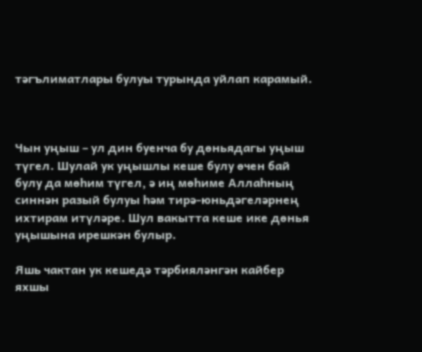тәгълиматлары булуы турында уйлап карамый.



Чын уңыш – ул дин буенча бу дөньядагы уңыш түгел. Шулай ук уңышлы кеше булу өчен бай булу да мөһим түгел, ә иң мөһиме Аллаһның синнән разый булуы һәм тирә-юньдәгеләрнең ихтирам итүләре. Шул вакытта кеше ике дөнья уңышына ирешкән булыр.

Яшь чактан ук кешедә тәрбияләнгән кайбер яхшы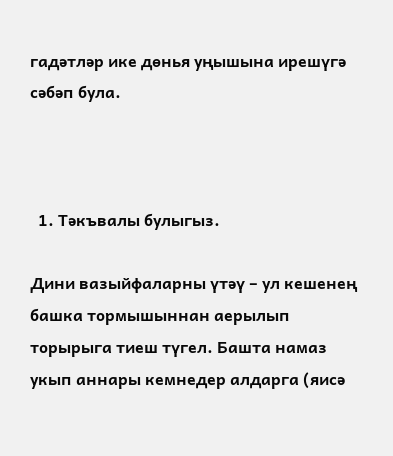гадәтләр ике дөнья уңышына ирешүгә сәбәп була.



  1. Тәкъвалы булыгыз.

Дини вазыйфаларны үтәү – ул кешенең башка тормышыннан аерылып торырыга тиеш түгел. Башта намаз укып аннары кемнедер алдарга (яисә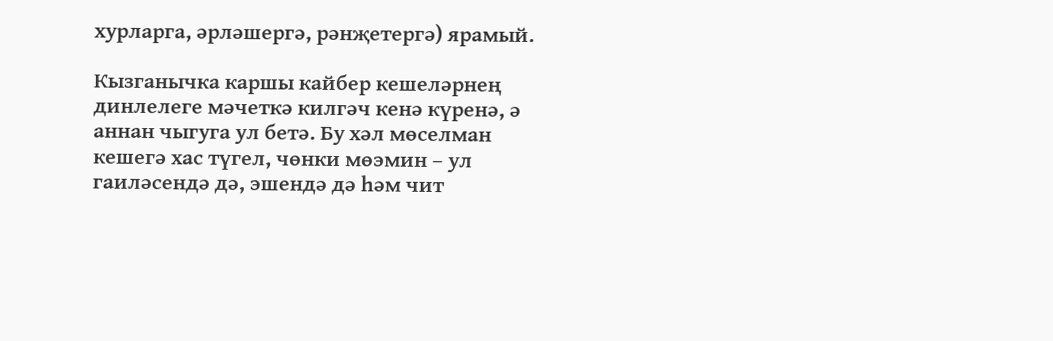хурларга, әрләшергә, рәнҗетергә) ярамый.

Кызганычка каршы кайбер кешеләрнең динлелеге мәчеткә килгәч кенә күренә, ә аннан чыгуга ул бетә. Бу хәл мөселман кешегә хас түгел, чөнки мөэмин – ул гаиләсендә дә, эшендә дә һәм чит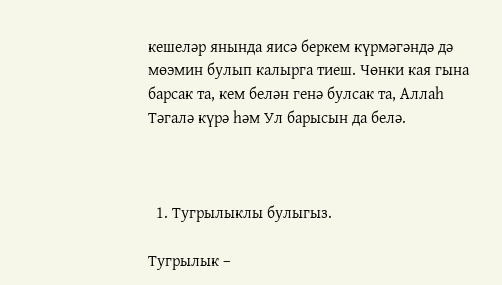кешеләр янында яисә беркем күрмәгәндә дә мөэмин булып калырга тиеш. Чөнки кая гына барсак та, кем белән генә булсак та, Аллаһ Тәгалә күрә һәм Ул барысын да белә.



  1. Тугрылыклы булыгыз.

Тугрылык –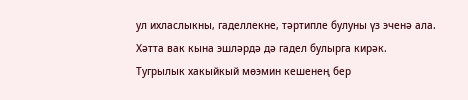ул ихласлыкны, гаделлекне, тәртипле булуны үз эченә ала. Хәтта вак кына эшләрдә дә гадел булырга кирәк. Тугрылык хакыйкый мөэмин кешенең бер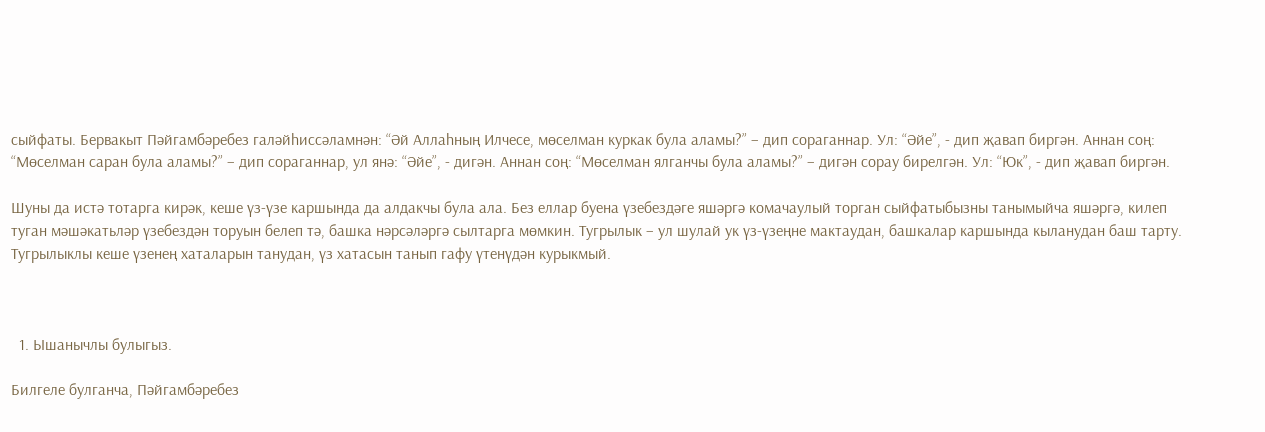сыйфаты. Бервакыт Пәйгамбәребез галәйһиссәламнән: “Әй Аллаһның Илчесе, мөселман куркак була аламы?” – дип сораганнар. Ул: “Әйе”, - дип җавап биргән. Аннан соң: “Мөселман саран була аламы?” – дип сораганнар, ул янә: “Әйе”, - дигән. Аннан соң: “Мөселман ялганчы була аламы?” – дигән сорау бирелгән. Ул: “Юк”, - дип җавап биргән.

Шуны да истә тотарга кирәк, кеше үз-үзе каршында да алдакчы була ала. Без еллар буена үзебездәге яшәргә комачаулый торган сыйфатыбызны танымыйча яшәргә, килеп туган мәшәкатьләр үзебездән торуын белеп тә, башка нәрсәләргә сылтарга мөмкин. Тугрылык – ул шулай ук үз-үзеңне мактаудан, башкалар каршында кыланудан баш тарту. Тугрылыклы кеше үзенең хаталарын танудан, үз хатасын танып гафу үтенүдән курыкмый.



  1. Ышанычлы булыгыз.

Билгеле булганча, Пәйгамбәребез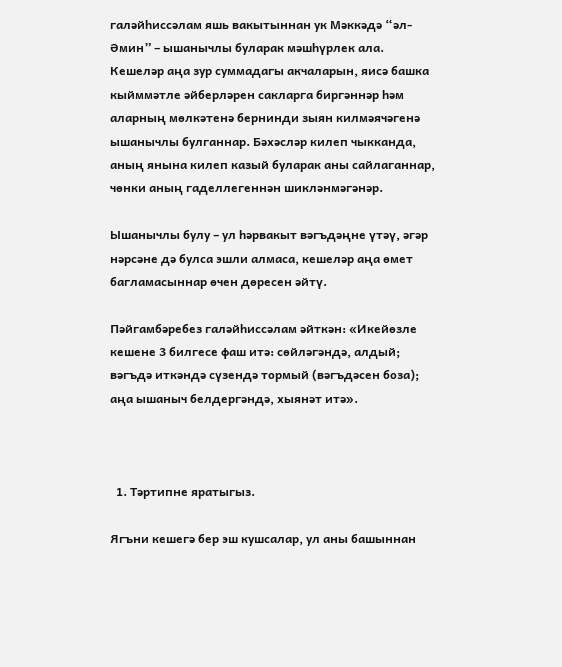галәйһиссәлам яшь вакытыннан ук Мәккәдә “әл-Әмин” – ышанычлы буларак мәшһүрлек ала. Кешеләр аңа зур суммадагы акчаларын, яисә башка кыйммәтле әйберләрен сакларга биргәннәр һәм аларның мөлкәтенә бернинди зыян килмәячәгенә ышанычлы булганнар. Бәхәсләр килеп чыкканда, аның янына килеп казый буларак аны сайлаганнар, чөнки аның гаделлегеннән шикләнмәгәнәр.

Ышанычлы булу – ул һәрвакыт вәгъдәңне үтәү, әгәр нәрсәне дә булса эшли алмаса, кешеләр аңа өмет багламасыннар өчен дөресен әйтү.

Пәйгамбәребез галәйһиссәлам әйткән: «Икейөзле кешене 3 билгесе фаш итә: сөйләгәндә, алдый; вәгъдә иткәндә сүзендә тормый (вәгъдәсен боза); аңа ышаныч белдергәндә, хыянәт итә».



  1. Тәртипне яратыгыз.

Ягъни кешегә бер эш кушсалар, ул аны башыннан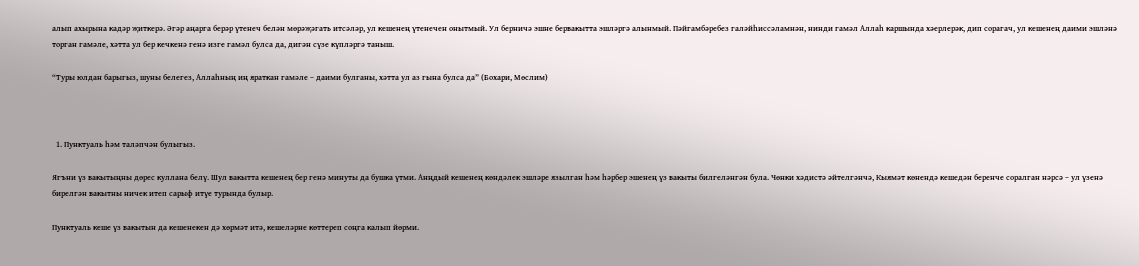алып ахырына кадәр җиткерә. Әгәр аңарга берәр үтенеч белән мөрәҗәгать итсәләр, ул кешенең үтенечен онытмый. Ул берничә эшне бервакытта эшләргә алынмый. Пәйгамбәребез галәйһиссәламнән, нинди гамәл Аллаһ каршында хәерлерәк, дип сорагач, ул кешенең даими эшләнә торган гамәле, хәтта ул бер кечкенә генә изге гамәл булса да, дигән сүзе күпләргә таныш.

“Туры юлдан барыгыз, шуны белегез, Аллаһның иң яраткан гамәле – даими булганы, хәтта ул аз гына булса да” (Бохари, Мөслим)



  1. Пунктуаль һәм таләпчән булыгыз.

Ягъни үз вакытыңны дөрес куллана белү. Шул вакытта кешенең бер генә минуты да бушка үтми. Анңдый кешенең көндәлек эшләре язылган һәм һәрбер эшенең үз вакыты билгеләнгән була. Чөнки хәдистә әйтелгәнчә, Кыямәт көнендә кешедән беренче соралган нәрсә – ул үзенә бирелгән вакытны ничек итеп сарыф итүе турында булыр.

Пунктуаль кеше үз вакытын да кешенекен дә хөрмәт итә, кешеләрне көттереп соңга калып йөрми.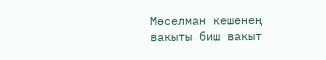Мөселман кешенең вакыты биш вакыт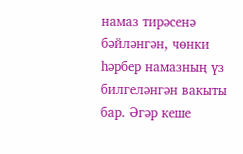намаз тирәсенә бәйләнгән, чөнки һәрбер намазның үз билгеләнгән вакыты бар. Әгәр кеше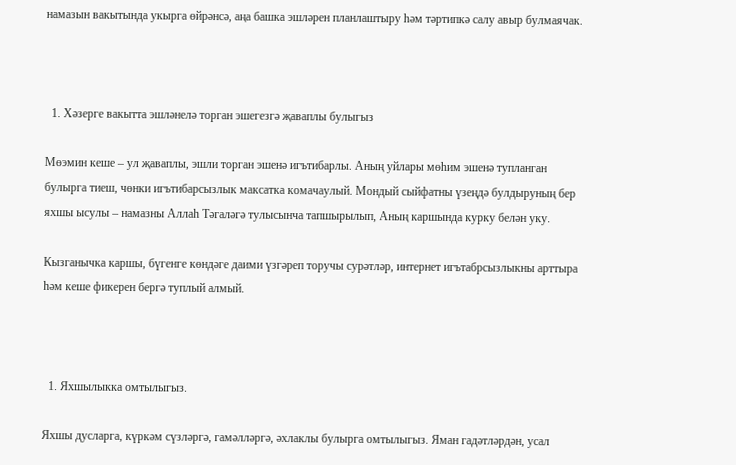намазын вакытында укырга өйрәнсә, аңа башка эшләрен планлаштыру һәм тәртипкә салу авыр булмаячак.



  1. Хәзерге вакытта эшләнелә торган эшегезгә җаваплы булыгыз

Мөэмин кеше – ул җаваплы, эшли торган эшенә игътибарлы. Аның уйлары мөһим эшенә тупланган булырга тиеш, чөнки игътибарсызлык максатка комачаулый. Мондый сыйфатны үзеңдә булдыруның бер яхшы ысулы – намазны Аллаһ Тәгаләгә тулысынча тапшырылып, Аның каршында курку белән уку.

Кызганычка каршы, бүгенге көндәге даими үзгәреп торучы сурәтләр, интернет игътабрсызлыкны арттыра һәм кеше фикерен бергә туплый алмый.



  1. Яхшылыкка омтылыгыз.

Яхшы дусларга, күркәм сүзләргә, гамәлләргә, әхлаклы булырга омтылыгыз. Яман гадәтләрдән, усал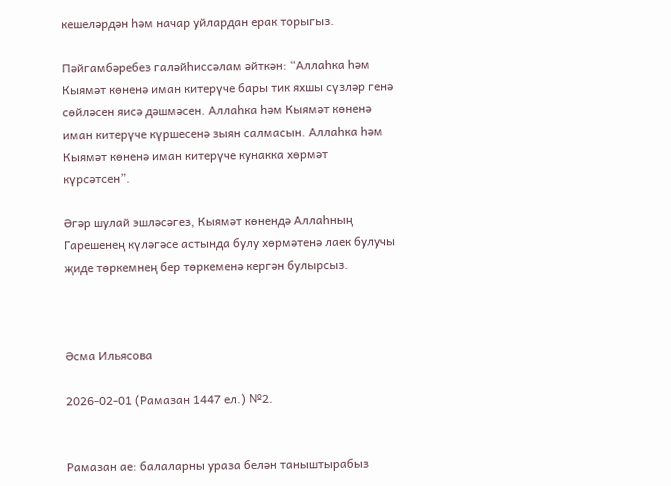кешеләрдән һәм начар уйлардан ерак торыгыз.

Пәйгамбәребез галәйһиссәлам әйткән: “Аллаһка һәм Кыямәт көненә иман китерүче бары тик яхшы сүзләр генә сөйләсен яисә дәшмәсен. Аллаһка һәм Кыямәт көненә иман китерүче күршесенә зыян салмасын. Аллаһка һәм Кыямәт көненә иман китерүче кунакка хөрмәт күрсәтсен”.

Әгәр шулай эшләсәгез, Кыямәт көнендә Аллаһның Гарешенең күләгәсе астында булу хөрмәтенә лаек булучы җиде төркемнең бер төркеменә кергән булырсыз.



Әсма Ильясова

2026-02-01 (Рамазан 1447 ел.) №2.


Рамазан ае: балаларны ураза белән таныштырабыз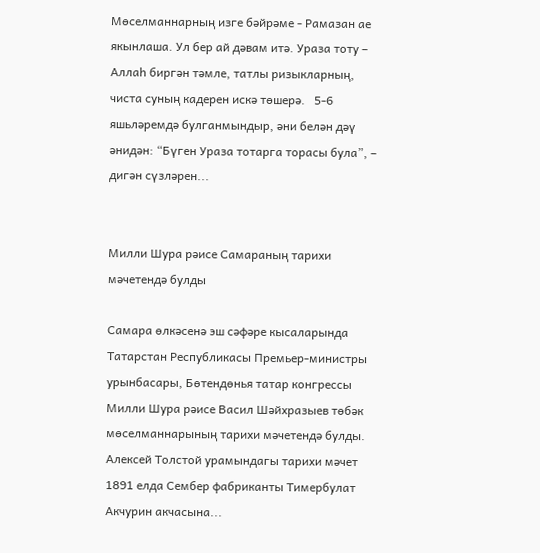Мөселманнарның изге бәйрәме - Рамазан ае якынлаша. Ул бер ай дәвам итә. Ураза тоту – Аллаһ биргән тәмле, татлы ризыкларның, чиста суның кадерен искә төшерә.   5-6 яшьләремдә булганмындыр, әни белән дәү әнидән: “Бүген Ураза тотарга торасы була”, – дигән сүзләрен...


Милли Шура рәисе Самараның тарихи мәчетендә булды

Самара өлкәсенә эш сәфәре кысаларында Татарстан Республикасы Премьер-министры урынбасары, Бөтендөнья татар конгрессы Милли Шура рәисе Васил Шәйхразыев төбәк мөселманнарының тарихи мәчетендә булды. Алексей Толстой урамындагы тарихи мәчет 1891 елда Сембер фабриканты Тимербулат Акчурин акчасына...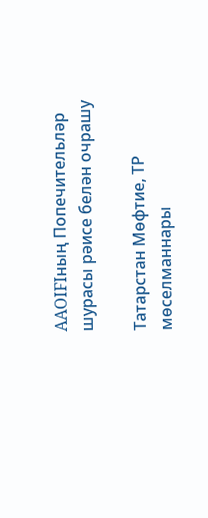AAOIFIның Попечительләр шурасы рәисе белән очрашу

Татарстан Мөфтие, ТР мөселманнары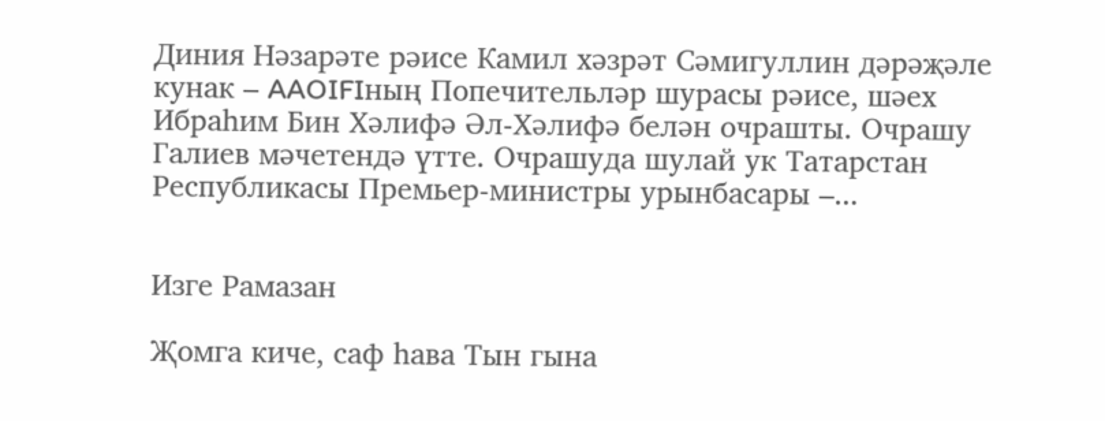Диния Нәзарәте рәисе Камил хәзрәт Сәмигуллин дәрәҗәле кунак – AAOIFIның Попечительләр шурасы рәисе, шәех Ибраһим Бин Хәлифә Әл-Хәлифә белән очрашты. Очрашу Галиев мәчетендә үтте. Очрашуда шулай ук Татарстан Республикасы Премьер-министры урынбасары –...


Изге Рамазан

Җомга киче, саф һава Тын гына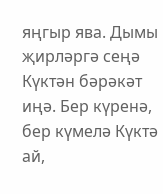яңгыр ява. Дымы җирләргә сеңә Күктән бәрәкәт иңә. Бер күренә, бер күмелә Күктә ай,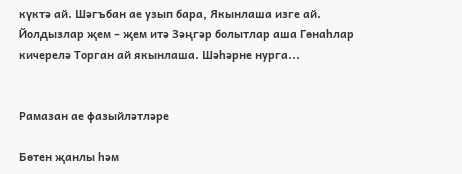күктә ай. Шәгъбан ае узып бара, Якынлаша изге ай.   Йолдызлар җем – җем итә Зәңгәр болытлар аша Гөнаһлар кичерелә Торган ай якынлаша. Шәһәрне нурга...


Рамазан ае фазыйләтләре

Бөтен җанлы һәм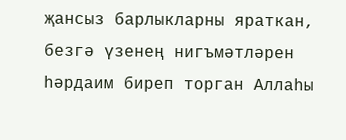җансыз барлыкларны яраткан, безгә үзенең нигъмәтләрен һәрдаим биреп торган Аллаһы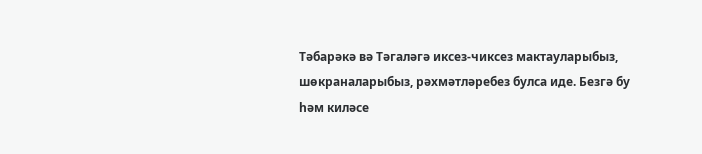Тәбарәкә вә Тәгаләгә иксез-чиксез мактауларыбыз, шөкраналарыбыз, рәхмәтләребез булса иде. Безгә бу һәм киләсе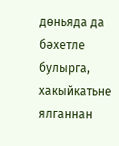дөньяда да бәхетле булырга, хакыйкатьне ялганнан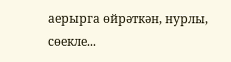аерырга өйрәткән, нурлы, сөекле...